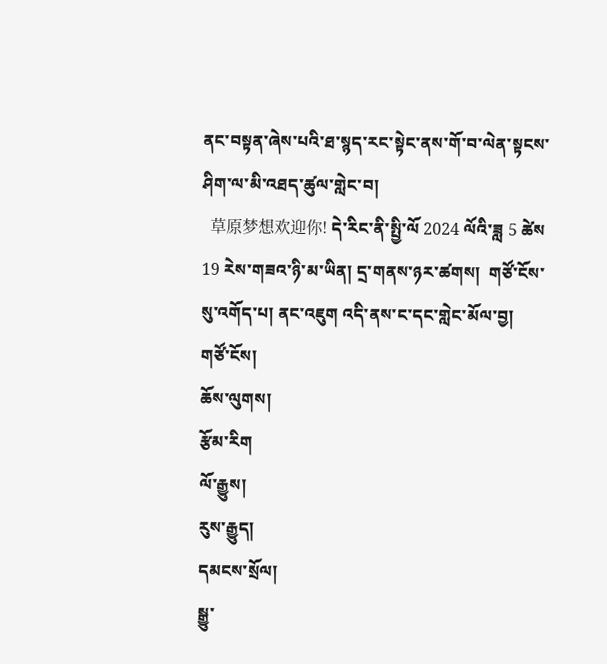ནང་བསྟན་ཞེས་པའི་ཐ་སྙད་རང་སྟེང་ནས་གོ་བ་ལེན་སྟངས་ཤིག་ལ་མི་འཐད་ཚུལ་གླེང་བ།
  草原梦想欢迎你! དེ་རིང་ནི་སྤྱི་ལོ 2024 ལོའི་ཟླ 5 ཚེས 19 རེས་གཟའ་ཉི་མ་ཡིན། དྲ་གནས་ཉར་ཚགས།  གཙོ་ངོས་སུ་འགོད་པ། ནང་འཇུག འདི་ནས་ང་དང་གླེང་མོལ་བྱ།
གཙོ་ངོས།
ཆོས་ལུགས།
རྩོམ་རིག
ལོ་རྒྱུས།
རུས་རྒྱུད།
དམངས་སྲོལ།
སྒྱུ་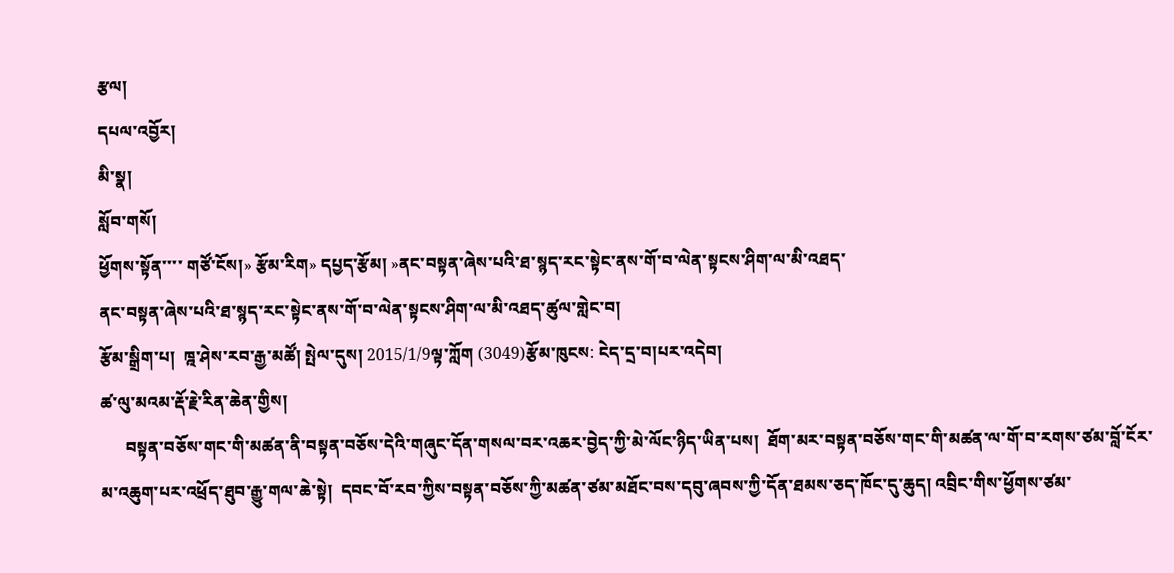རྩལ།
དཔལ་འབྱོར།
མི་སྣ།
སློབ་གསོ།
ཕྱོགས་སྟོན་་་་ གཙོ་ངོས།» རྩོམ་རིག» དཔྱད་རྩོམ། »ནང་བསྟན་ཞེས་པའི་ཐ་སྙད་རང་སྟེང་ནས་གོ་བ་ལེན་སྟངས་ཤིག་ལ་མི་འཐད་
ནང་བསྟན་ཞེས་པའི་ཐ་སྙད་རང་སྟེང་ནས་གོ་བ་ལེན་སྟངས་ཤིག་ལ་མི་འཐད་ཚུལ་གླེང་བ།
རྩོམ་སྒྲིག་པ།  ཁྰ་ཤེས་རབ་རྒྱ་མཚོ། སྤེལ་དུས། 2015/1/9ལྟ་ཀློག (3049)རྩོམ་ཁུངས: ངེད་དྲ་བ།པར་འདེབ།
ཚ་ལུ་མའམ་རྡོ་རྗེ་རིན་ཆེན་གྱིས།
      བསྟན་བཅོས་གང་གི་མཚན་ནི་བསྟན་བཅོས་དེའི་གཞུང་དོན་གསལ་བར་འཆར་བྱེད་ཀྱི་མེ་ལོང་ཉིད་ཡིན་པས།  ཐོག་མར་བསྟན་བཅོས་གང་གི་མཚན་ལ་གོ་བ་རགས་ཙམ་བློ་ངོར་མ་འཆུག་པར་འཕྲོད་ཐུབ་རྒྱུ་གལ་ཆེ་སྟེ།  དབང་བོ་རབ་ཀྱིས་བསྟན་བཅོས་ཀྱི་མཚན་ཙམ་མཐོང་བས་དབུ་ཞབས་ཀྱི་དོན་ཐམས་ཅད་ཁོང་དུ་ཆུད། འབྲིང་གིས་ཕྱོགས་ཙམ་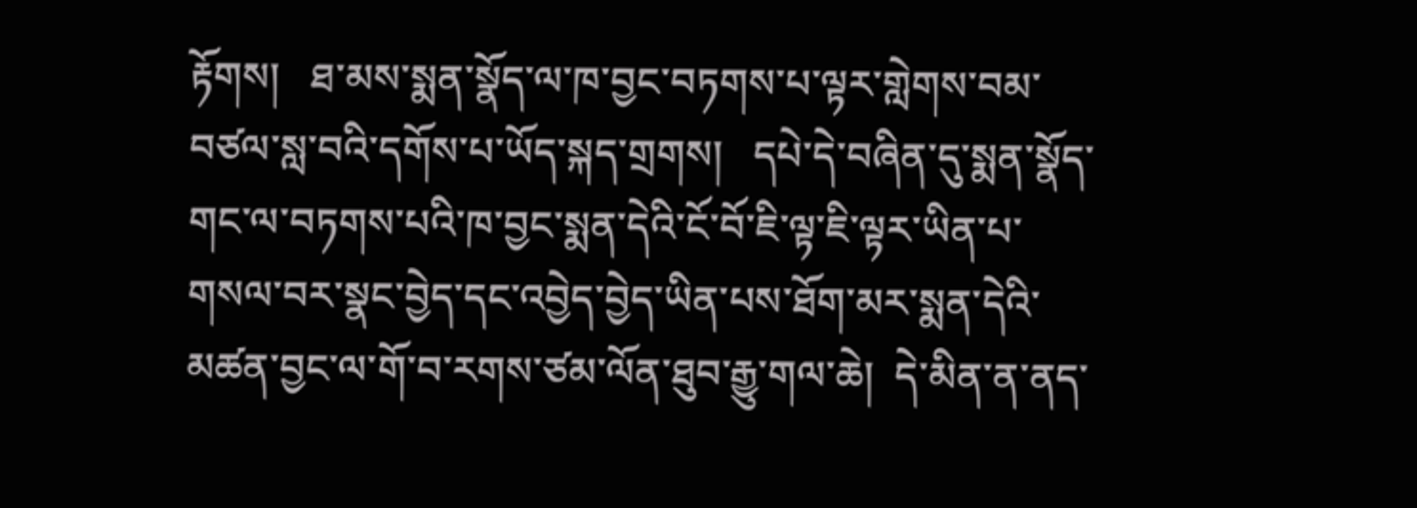རྟོགས།   ཐ་མས་སྨན་སྣོད་ལ་ཁ་བྱང་བཏགས་པ་ལྟར་གླེགས་བམ་བཙལ་སླ་བའི་དགོས་པ་ཡོད་སྐད་གྲགས།   དཔེ་དེ་བཞིན་དུ་སྨན་སྣོད་གང་ལ་བཏགས་པའི་ཁ་བྱང་སྨན་དེའི་ངོ་བོ་ཇི་ལྟ་ཇི་ལྟར་ཡིན་པ་གསལ་བར་སྣང་བྱེད་དང་འབྱེད་བྱེད་ཡིན་པས་ཐོག་མར་སྨན་དེའི་མཚན་བྱང་ལ་གོ་བ་རགས་ཙམ་ལོན་ཐུབ་རྒྱུ་གལ་ཆེ།  དེ་མིན་ན་ནད་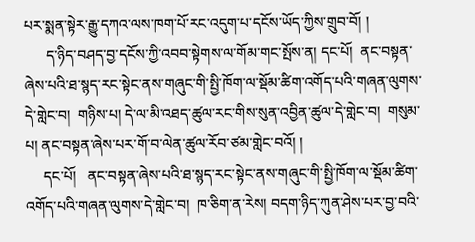པར་སྨན་སྟེར་རྒྱུ་དཀའ་ལས་ཁག་པོ་རང་འདུག་པ་དངོས་ཡོད་ཀྱིས་གྲུབ་བོ། །
      ད་ཉིད་བཤད་བྱ་དངོས་ཀྱི་འབབ་སྟེགས་ལ་གོམ་གང་སྤོས་ན། དང་པོ།  ནང་བསྟན་ཞེས་པའི་ཐ་སྙད་རང་སྟེང་ནས་གཞུང་གི་སྤྱི་ཁོག་ལ་སྡོམ་ཚིག་འགོད་པའི་གཞན་ལུགས་དེ་གླེང་བ།  གཉིས་པ། དེ་ལ་མི་འཐད་ཚུལ་རང་གིས་སུན་འབྱིན་ཚུལ་དེ་གླེང་བ།  གསུམ་པ། ནང་བསྟན་ཞེས་པར་གོ་བ་ལེན་ཚུལ་རོབ་ཙམ་གླེང་བའོ། །
     དང་པོ།   ནང་བསྟན་ཞེས་པའི་ཐ་སྙད་རང་སྟེང་ནས་གཞུང་གི་སྤྱི་ཁོག་ལ་སྡོམ་ཚིག་འགོད་པའི་གཞན་ལུགས་དེ་གླེང་བ།  ཁ་ཅིག་ན་རེས། བདག་ཉིད་ཀུན་ཤེས་པར་བྱ་བའི་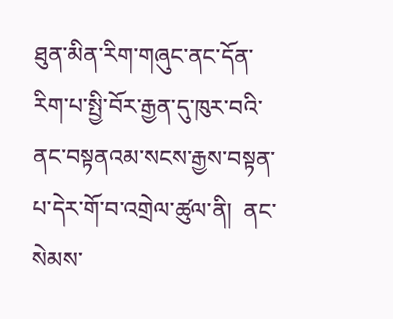ཐུན་མིན་རིག་གཞུང་ནང་དོན་རིག་པ་སྤྱི་བོར་རྒྱན་དུ་ཁུར་བའི་ནང་བསྟནའམ་སངས་རྒྱས་བསྟན་པ་དེར་གོ་བ་འགྲེལ་ཚུལ་ནི།  ནང་སེམས་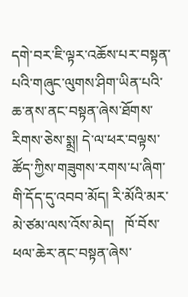དགེ་བར་ཇི་ལྟར་འཆོས་པར་བསྟན་པའི་གཞུང་ལུགས་ཤིག་ཡིན་པའི་ཆ་ནས་ནང་བསྟན་ཞེས་ཐོགས་རིགས་ཅེས་སྨྲ། དེ་ལ་ཕར་བལྟས་ཚོད་ཀྱིས་གཟུགས་རགས་པ་ཞིག་གི་དོད་དུ་འབབ་མོད། རི་མོའི་མར་མེ་ཙམ་ལས་འོས་མེད།   ཁོ་བོས་ཕལ་ཆེར་ནང་བསྟན་ཞེས་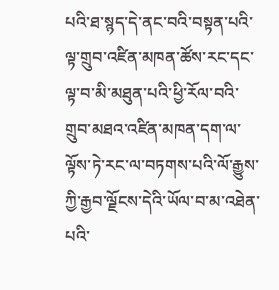པའི་ཐ་སྙད་དེ་ནང་བའི་བསྟན་པའི་ལྟ་གྲུབ་འཛིན་མཁན་ཚོས་རང་དང་ལྟ་བ་མི་མཐུན་པའི་ཕྱི་རོལ་བའི་གྲུབ་མཐའ་འཛིན་མཁན་དག་ལ་ལྟོས་ཏེ་རང་ལ་བཏགས་པའི་ལོ་རྒྱུས་ཀྱི་རྒྱབ་ལྗོངས་དེའི་ཡོལ་བ་མ་འཐེན་པའི་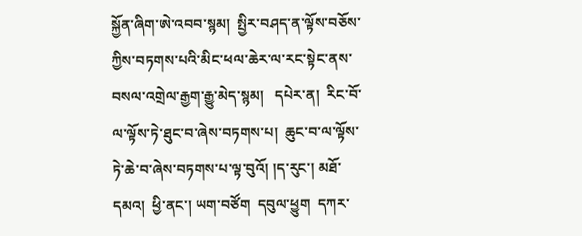སྐྱོན་ཞིག་ཨེ་འབབ་སྙམ།  སྤྱིར་བཤད་ན་ལྟོས་བཅོས་ཀྱིས་བཏགས་པའི་མིང་ཕལ་ཆེར་ལ་རང་སྟེང་ནས་བསལ་འགྲེལ་རྒྱག་རྒྱུ་མེད་སྙམ།   དཔེར་ན།  རིང་བོ་ལ་ལྟོས་ཏེ་ཐུང་བ་ཞེས་བཏགས་པ།  ཆུང་བ་ལ་ལྟོས་ཏེ་ཆེ་བ་ཞེས་བཏགས་པ་ལྟ་བུའོ། །ད་རུང་། མཐོ་དམའ།  ཕྱི་ནང་། ཡག་བཙོག  དབུལ་ཕྱུག  དཀར་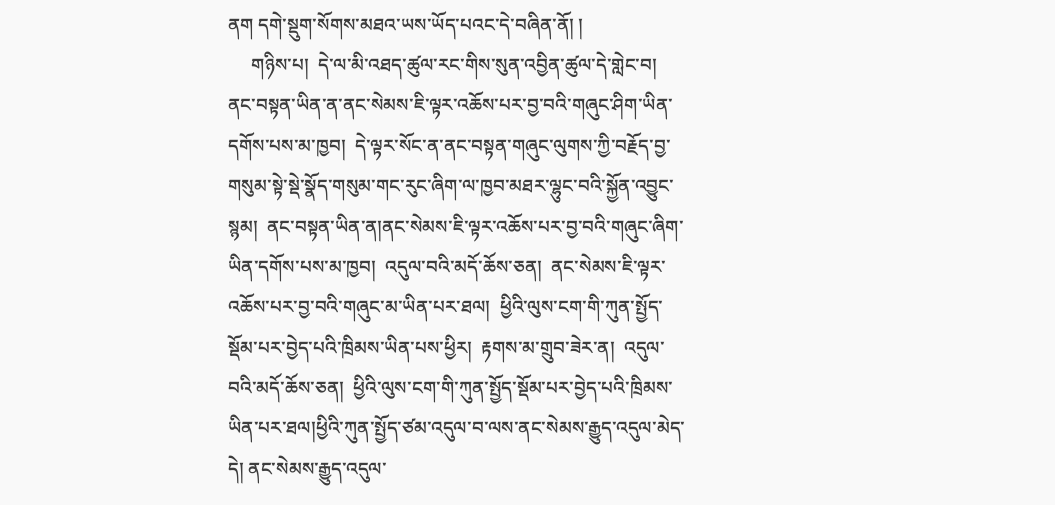ནག དགེ་སྡུག་སོགས་མཐའ་ཡས་ཡོད་པའང་དེ་བཞིན་ནོ། །
     གཉིས་པ།  དེ་ལ་མི་འཐད་ཚུལ་རང་གིས་སུན་འབྱིན་ཚུལ་དེ་གླེང་བ།  ནང་བསྟན་ཡིན་ན་ནང་སེམས་ཇི་ལྟར་འཆོས་པར་བྱ་བའི་གཞུང་ཤིག་ཡིན་དགོས་པས་མ་ཁྱབ།  དེ་ལྟར་སོང་ན་ནང་བསྟན་གཞུང་ལུགས་ཀྱི་བརྗོད་བྱ་གསུམ་སྟེ་སྡེ་སྣོད་གསུམ་གང་རུང་ཞིག་ལ་ཁྱབ་མཐར་ལྷུང་བའི་སྐྱོན་འབྱུང་སྙམ།  ནང་བསྟན་ཡིན་ན།ནང་སེམས་ཇི་ལྟར་འཆོས་པར་བྱ་བའི་གཞུང་ཞིག་ཡིན་དགོས་པས་མ་ཁྱབ།  འདུལ་བའི་མདོ་ཆོས་ཅན།  ནང་སེམས་ཇི་ལྟར་འཆོས་པར་བྱ་བའི་གཞུང་མ་ཡིན་པར་ཐལ།  ཕྱིའི་ལུས་ངག་གི་ཀུན་སྤྱོད་སྡོམ་པར་བྱེད་པའི་ཁྲིམས་ཡིན་པས་ཕྱིར།  རྟགས་མ་གྲུབ་ཟེར་ན།  འདུལ་བའི་མདོ་ཆོས་ཅན།  ཕྱིའི་ལུས་ངག་གི་ཀུན་སྤྱོད་སྡོམ་པར་བྱེད་པའི་ཁྲིམས་ཡིན་པར་ཐལ།ཕྱིའི་ཀུན་སྤྱོད་ཙམ་འདུལ་བ་ལས་ནང་སེམས་རྒྱུད་འདུལ་མེད་དེ། ནང་སེམས་རྒྱུད་འདུལ་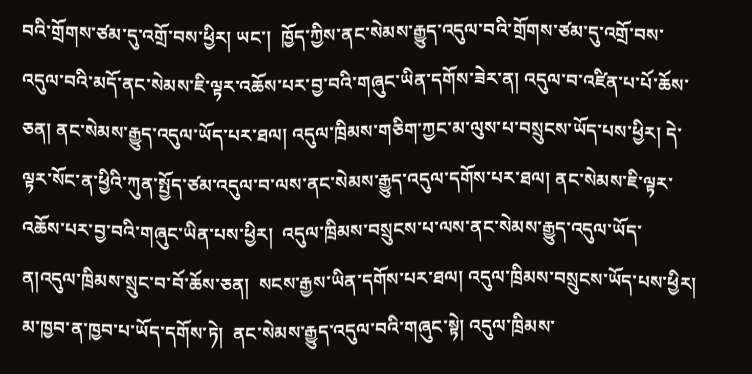བའི་གྲོགས་ཙམ་དུ་འགྲོ་བས་ཕྱིར། ཡང་།  ཁྱོད་ཀྱིས་ནང་སེམས་རྒྱུད་འདུལ་བའི་གྲོགས་ཙམ་དུ་འགྲོ་བས་འདུལ་བའི་མདོ་ནང་སེམས་ཇི་ལྟར་འཆོས་པར་བྱ་བའི་གཞུང་ཡིན་དགོས་ཟེར་ན། འདུལ་བ་འཛིན་པ་པོ་ཆོས་ཅན། ནང་སེམས་རྒྱུད་འདུལ་ཡོད་པར་ཐལ། འདུལ་ཁྲིམས་གཅིག་ཀྱང་མ་ལུས་པ་བསྲུངས་ཡོད་པས་ཕྱིར། དེ་ལྟར་སོང་ན་ཕྱིའི་ཀུན་སྤྱོད་ཙམ་འདུལ་བ་ལས་ནང་སེམས་རྒྱུད་འདུལ་དགོས་པར་ཐལ། ནང་སེམས་ཇི་ལྟར་འཆོས་པར་བྱ་བའི་གཞུང་ཡིན་པས་ཕྱིར།  འདུལ་ཁྲིམས་བསྲུངས་པ་ལས་ནང་སེམས་རྒྱུད་འདུལ་ཡོད་ན།འདུལ་ཁྲིམས་སྲུང་བ་བོ་ཆོས་ཅན།  སངས་རྒྱས་ཡིན་དགོས་པར་ཐལ། འདུལ་ཁྲིམས་བསྲུངས་ཡོད་པས་ཕྱིར། མ་ཁྱབ་ན་ཁྱབ་པ་ཡོད་དགོས་ཏེ།  ནང་སེམས་རྒྱུད་འདུལ་བའི་གཞུང་སྟེ། འདུལ་ཁྲིམས་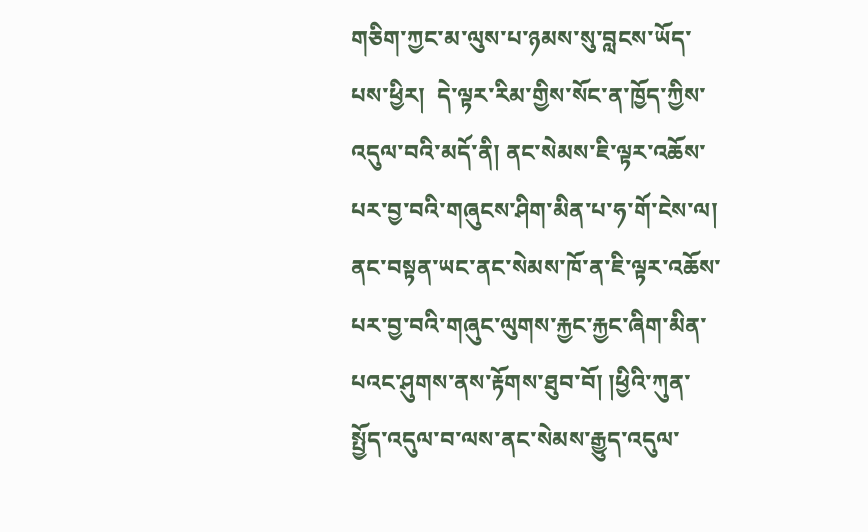གཅིག་ཀྱང་མ་ལུས་པ་ཉམས་སུ་བླངས་ཡོད་པས་ཕྱིར།  དེ་ལྟར་རིམ་གྱིས་སོང་ན་ཁྱོད་ཀྱིས་འདུལ་བའི་མདོ་ནི། ནང་སེམས་ཇི་ལྟར་འཆོས་པར་བྱ་བའི་གཞུངས་ཤིག་མིན་པ་ཧ་གོ་ངེས་ལ། ནང་བསྟན་ཡང་ནང་སེམས་ཁོ་ན་ཇི་ལྟར་འཆོས་པར་བྱ་བའི་གཞུང་ལུགས་རྐྱང་རྐྱང་ཞིག་མིན་པའང་ཤུགས་ནས་རྟོགས་ཐུབ་བོ། །ཕྱིའི་ཀུན་སྤྱོད་འདུལ་བ་ལས་ནང་སེམས་རྒྱུད་འདུལ་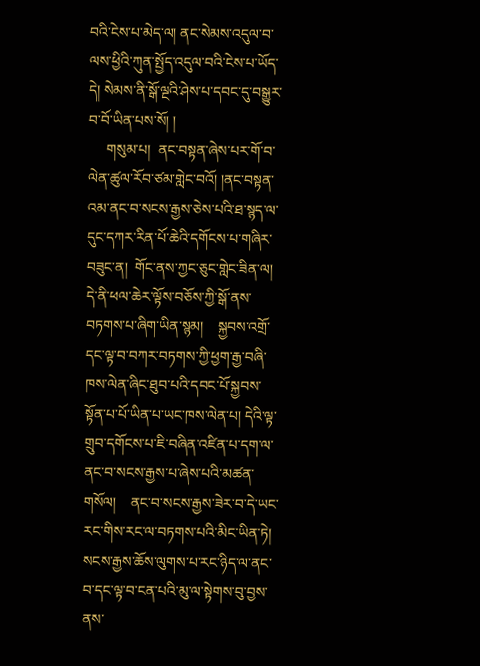བའི་ངེས་པ་མེད་ལ། ནང་སེམས་འདུལ་བ་ལས་ཕྱིའི་ཀུན་སྤྱོད་འདུལ་བའི་ངེས་པ་ཡོད་དེ། སེམས་ནི་སྒོ་ལྔའི་ཤེས་པ་དབང་དུ་བསྒྱུར་བ་བོ་ཡིན་པས་སོ། །
     གསུམ་པ།  ནང་བསྟན་ཞེས་པར་གོ་བ་ལེན་ཚུལ་རོབ་ཙམ་གླེང་བའོ། །ནང་བསྟན་འམ་ནང་བ་སངས་རྒྱས་ཅེས་པའི་ཐ་སྙད་ལ་དུང་དཀར་རིན་པོ་ཆེའི་དགོངས་པ་གཞིར་བཟུང་ན།  གོང་ནས་ཀྱང་ཅུང་གླེང་ཟིན་ལ། དེ་ནི་ཕལ་ཆེར་ལྟོས་བཅོས་ཀྱི་སྒོ་ནས་བཏགས་པ་ཞིག་ཡིན་སྙམ།    སྐྱབས་འགྲོ་དང་ལྟ་བ་བཀར་བཏགས་ཀྱི་ཕྱག་རྒྱ་བཞི་ཁས་ལེན་ཞིང་ཐུབ་པའི་དབང་པོ་སྐྱབས་སྟོན་པ་པོ་ཡིན་པ་ཡང་ཁས་ལེན་པ། དེའི་ལྟ་གྲུབ་དགོངས་པ་ཇི་བཞིན་འཛིན་པ་དག་ལ་ནང་བ་སངས་རྒྱས་པ་ཞེས་པའི་མཚན་གསོལ།    ནང་བ་སངས་རྒྱས་ཟེར་བ་དེ་ཡང་རང་གིས་རང་ལ་བཏགས་པའི་མིང་ཡིན་ཏེ།   སངས་རྒྱས་ཆོས་ལུགས་པ་རང་ཉིད་ལ་ནང་བ་དང་ལྟ་བ་ངན་པའི་མུ་ལ་སྟེགས་བུ་བྱས་ནས་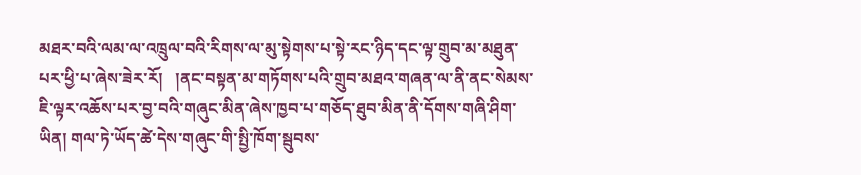མཐར་བའི་ལམ་ལ་འཁྲུལ་བའི་རིགས་ལ་མུ་སྟེགས་པ་སྟེ་རང་ཉིད་དང་ལྟ་གྲུབ་མ་མཐུན་པར་ཕྱི་པ་ཞེས་ཟེར་རོ།   །ནང་བསྟན་མ་གཏོགས་པའི་གྲུབ་མཐའ་གཞན་ལ་ནི་ནང་སེམས་ཇི་ལྟར་འཆོས་པར་བྱ་བའི་གཞུང་མིན་ཞེས་ཁྱབ་པ་གཅོད་ཐུབ་མིན་ནི་དོགས་གཞི་ཤིག་ཡིན། གལ་ཏེ་ཡོད་ཚེ་དེས་གཞུང་གི་སྤྱི་ཁོག་སྦུབས་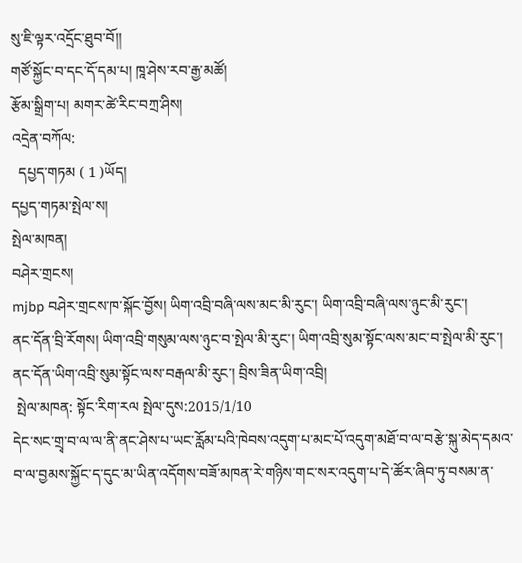སུ་ཇི་ལྟར་འདྲོང་ཐུབ་བོ།།
གཙོ་སྐྱོང་བ་དང་དོ་དམ་པ། ཁཱ་ཤེས་རབ་རྒྱ་མཚོ།
རྩོམ་སྒྲིག་པ། མགར་ཚེ་རིང་བཀྲ་ཤིས།
འདྲེན་བཀོལ:
  དཔྱད་གཏམ ( 1 )ཡོད།
དཔྱད་གཏམ་སྤེལ་ས།
སྤེལ་མཁན།
བཤེར་གྲངས།
mjbp བཤེར་གྲངས་ཁ་སྐོང་བྱོས། ཡིག་འབྲི་བཞི་ལས་མང་མི་རུང་། ཡིག་འབྲི་བཞི་ལས་ཉུང་མི་རུང་།
ནང་དོན་བྲི་རོགས། ཡིག་འབྲི་གསུམ་ལས་ཉུང་བ་སྤེལ་མི་རུང་། ཡིག་འབྲི་སུམ་སྟོང་ལས་མང་བ་སྤེལ་མི་རུང་།
ནང་དོན་ཡིག་འབྲི་སུམ་སྟོང་ལས་བརྒལ་མི་རུང་། བྲིས་ཟིན་ཡིག་འབྲི།
 སྤེལ་མཁན: སྟོང་རིག་རལ སྤེལ་དུས:2015/1/10
དེང་སང་གྲྭ་བ་ལ་ལ་ནི་ནང་ཤེས་པ་ཡང་རློམ་པའི་ཁེབས་འདུག་པ་མང་པོ་འདུག་མཐོ་བ་ལ་བརྩེ་སྐུ་མེད་དམའ་བ་ལ་བྱམས་སྐྱོང་ད་དུང་མ་ཡིན་འདོགས་བཟོ་མཁན་རེ་གཉིས་གང་སར་འདུག་པ་དེ་ཚོར་ཞིབ་ཏུ་བསམ་ན་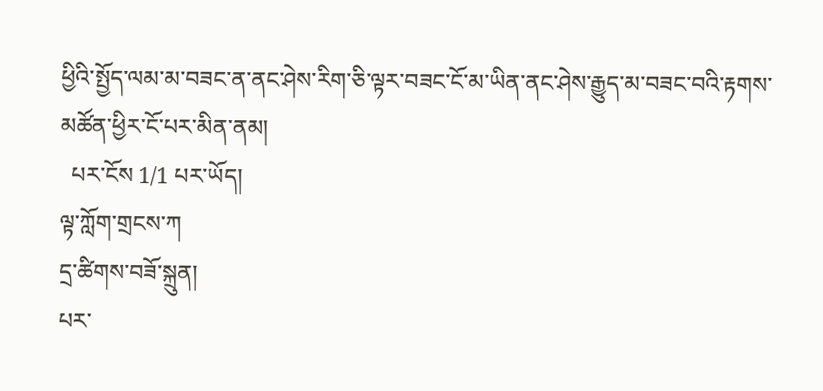ཕྱིའི་སྤྱོད་ལམ་མ་བཟང་ན་ནང་ཤེས་རིག་ཅི་ལྟར་བཟང་ངོ་མ་ཡིན་ནང་ཤེས་རྒྱུད་མ་བཟང་བའི་རྟགས་མཚོན་ཕྱིར་ངོ་པར་མིན་ནམ།
  པར་ངོས 1/1 པར་ཡོད།
ལྟ་ཀློག་གྲངས་ཀ
དྲ་ཚིགས་བཟོ་སྐྲུན།
པར་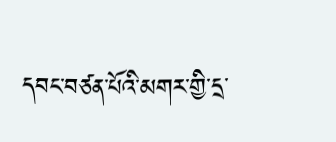དབང་བཙན་པོའི་མགར་གྱི་དྲ་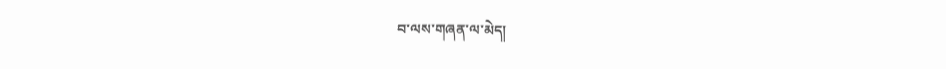བ་ལས་གཞན་ལ་མེད།